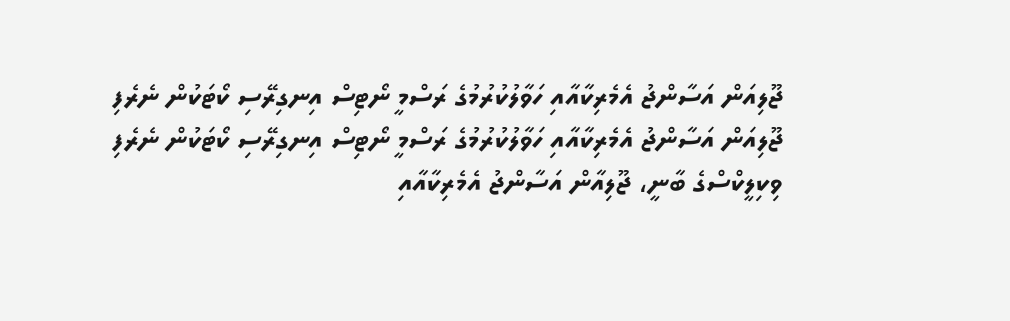ޖޫލިއަން އަސާންޖު އެމެރިކާއާއި ހަވާލުކުރުމުގެ ރަސްމީ ނޯޓިސް އިނގިރޭސި ކޯޓަކުން ނެރެފި
ޖޫލިއަން އަސާންޖު އެމެރިކާއާއި ހަވާލުކުރުމުގެ ރަސްމީ ނޯޓިސް އިނގިރޭސި ކޯޓަކުން ނެރެފި
ވިކިލީކްސްގެ ބާނީ، ޖޫލިއާން އަސާންޖު އެމެރިކާއާއި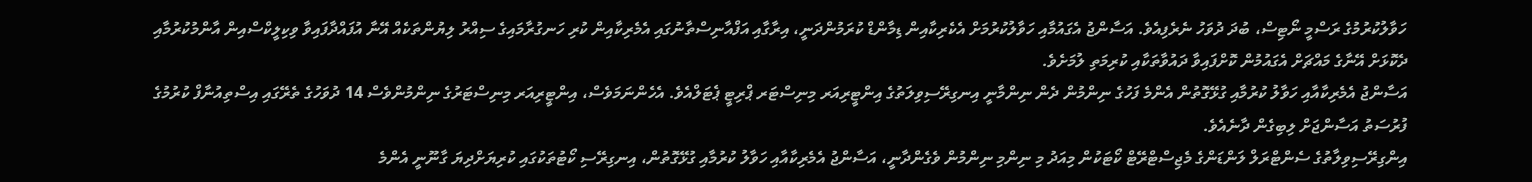ހަވާލުކުރުމުގެ ރަސްމީ ނޯޓިސް، ބުދަ ދުވަހު ނެރެފިއެވެ. އަސާންޖު އެގައުމާއި ހަވާލުކުރުމަށް އެކެރިކާއިން ޑިމާންޑް ކުރަމުންދަނީ، އިރާގާއި އަފްއާނިސްތާނުގައި އެމެރިކާއިން ކުރި ހަނގުރާމައިގެ ސިއްރު ލިޔުންތަކެއް އޭނާ އުފައްދާފައިވާ ވިކިލީކްސްއިން އާންމުކުރުމާއި ދެކޮޅަށް އޭނާގެ މައްޗަށް އެގައުމުން ކޮށްފައިވާ ދައުވާތަކާއި ކުރިމަތި ލުމަށެވެ.
އަސާންޖު އެމެރިކާއާއި ހަވާލު ކުރުމާއި ގުޅޭގޮތުން އެންމެ ފަހުގެ ނިންމުން ދެން ނިންމާނީ އިނގިރޭސިވިލަތުގެ އިންޓީރިއަރ މިނިސްޓަރ ޕްރިޓީ ޕެޓަލްއެވެ. އެހެންނަމަވެސް، އިންޓީރިއަރ މިނިސްޓަރުގެ ނިންމުންވެސް 14 ދުވަހުގެ ތެރޭގައި އިސްތިއުނާފް ކުރުމުގެ ފުރުސަތު އަސާންޖަށް ލިބިގެން ދާނެއެވެ.
އިންގިރޭސިވިލާތުގެ ސެންޓްރަލް ލަންޑަންގެ މެޖިސްޓްރޭޓް ކޯޓަކުން މިއަދު މި ނިންމި ނިންމުން ވެގެންދާނީ، އަސާންޖު އެމެރިކާއާއި ހަވާލު ކުރުމާއި ގުޅޭގޮތުން، އިނގިރޭސި ކޯޓުތަކުގައި ކުރިޔަށްދިޔަ ގާނޫނީ އެންމެ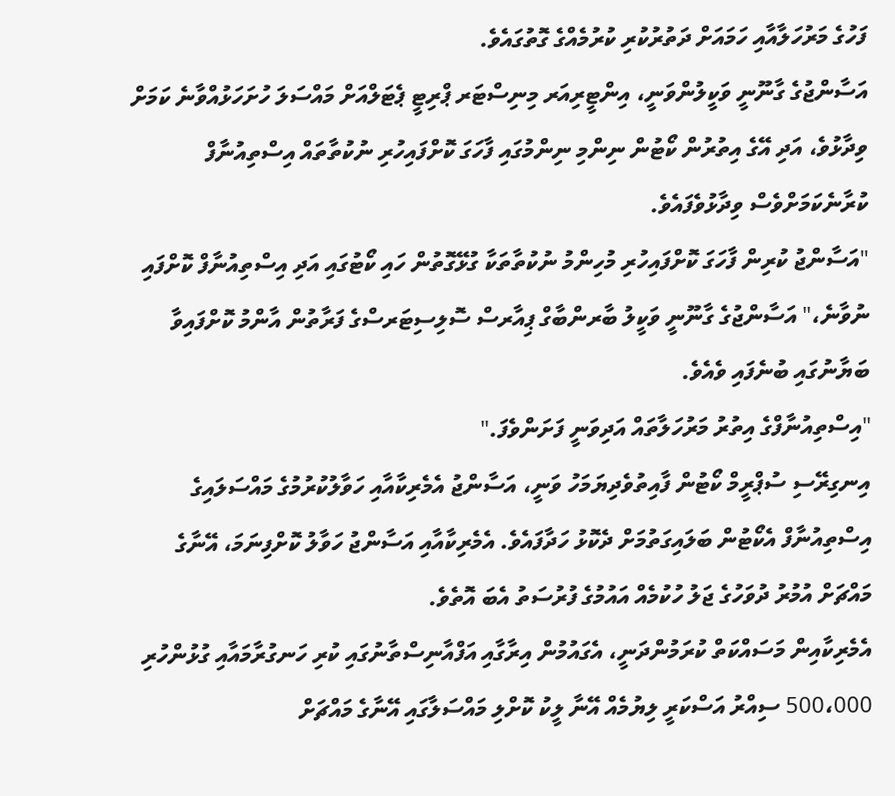ފަހުގެ މަރުހަލާއާއި ހަމައަށް ދަތުރުކުރި ކުރުމެއްގެ ގޮތުގައެވެ.
އަސާންޖުގެ ގާނޫނީ ވަކީލުންވަނީ، އިންޓީރިއަރ މިނިސްޓަރ ޕްރިޓީ ޕެޓަލްއަށް މައްސަލަ ހުށަހަޅުއްވާނެ ކަމަށް ވިދާޅުވެ، އަދި އޭގެ އިތުރުން ކޯޓުން ނިންމި ނިންމުގައި ފާހަގަ ކޮށްފައިހުރި ނުކުތާތައް އިސްތިއުނާފް ކުރާނެކަމަށްވެސް ވިދާޅުވެފައެވެ.
"އަސާންޖު ކުރިން ފާހަގަ ކޮށްފައިހުރި މުހިންމު ނުކުތާތަކާ ގުޅޭގޮތުން ހައި ކޯޓުގައި އަދި އިސްތިއުނާފް ކޮށްފައި ނުވާނެ،" އަސާންޖުގެ ގާނޫނީ ވަކީލު ބާރންބާގް ޕިއާރސް ސޮލިސިޓަރސްގެ ފަރާތުން އާންމު ކޮށްފައިވާ ބަޔާނުގައި ބުނެފައި ވެއެވެ.
"އިސްތިއުނާފްގެ އިތުރު މަރުހަލާތައް އަދިވަނީ ފަށަންވެފަ."
އިނގިރޭސި ސުޕްރީމް ކޯޓުން ފާއިތުވެދިޔަމަހު ވަނީ، އަސާންޖު އެމެރިކާއާއި ހަވާލުކުރުމުގެ މައްސަލައިގެ އިސްތިއުނާފް އެކޯޓުން ބަލައިގަތުމަށް ދެކޮޅު ހަދާފައެވެ. އެމެރިކާއާއި އަސާންޖު ހަވާލު ކޮށްފިނަމަ، އޭނާގެ މައްޗަށް އުމުރު ދުވަހުގެ ޖަލު ހުކުމެއް އައުމުގެ ފުރުސަތު އެބަ އޮތެވެ.
އެމެރިކާއިން މަސައްކަތް ކުރަމުންދަނީ، އެގައުމުން އިރާގާއި އަފްއާނިސްތާނުގައި ކުރި ހަނގުރާމައާއި ގުޅުންހުރި 500،000 ސިއްރު އަސްކަރީ ލިޔުމެއް އޭނާ ލީކު ކޮށްލި މައްސަލާގައި އޭނާގެ މައްޗަށް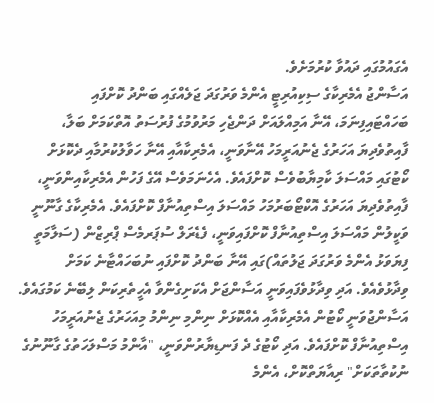އެގައުމުގައި ދައުވާ ކުރުމަށެވެ.
އަސާންޖު އެމެރިކާގެ ސިކިއުރިޓީ އެންމެ ވަރުގަދަ ޖަލެއްގައި ބަންދު ކޮށްފައި ބަހައްޓައިފިނަމަ، އޭނާ އަމިއްލައަށް ދަންޖެހި މަރުވުމުގެ ފުރުސަތު އޮތްކަމަށް ބަލާ، ފާއިތުވެދިޔަ އަހަރުގެ ޖެނުއަރީމަހު އޭނާވަނީ، އެމެރިކާއާއި އޭނާ ހަވާލުކުރުމާއި ދެކޮޅަށް ކޯޓުގައި މައްސަލަ ކާމިޔާބުވެސް ކޮށްފައެވެ. އެހެނަމަވެސް އޭގެ ފަހުން އެމެރިކާއިންވަނީ، ފާއިތުވެދިޔަ އަހަރުގެ އޮކްޓޯބަރުމަހު މައްސަލަ އިސްތިއުނާފް ކޮށްފައެވެ. އެމެރިކާގެ ގާނޫނީ ވަކީލުން މައްސަލަ އިސްތިއުނާފް ކޮށްފައިވަނީ، ފެޑެރަލް ސުޕަރމެސް ޕްރިޒްން (ސަލާމަތީ ފިޔަވަޅު އެންމެ ވަރުގަދަ ޖަލުތައް)ގައި އޭނާ ބަންދު ކޮށްފައި ނުބަހައްޓާނެ ކަމަށް ވިދާޅުވެއެވެ. އަދި ވިދާޅުވެފައިވަނީ އަސާންޖަށް އެކަށިގެންވާ އެހީތެރިކަން ލިބޭނެ ކަމުގައެވެ.
އަސާންޖުވަނީ ކޯޓުން އެމެރިކާއާއި އެއްކޮޅަށް ނިންމި ނިންމު މިއަހަރުގެ ޖެނުއަރީމަހު އިސްތިއުނާފް ކޮށްފައެވެ. އަދި ކޯޓުގެ ދެ ފަނޑިޔާރުންވަނީ، "އާންމު މަސްލަހަތުގެ ގާނޫނުގެ ނުކުތާތަކަށް" ރިއާޔަތްކޮށް، އެންމެ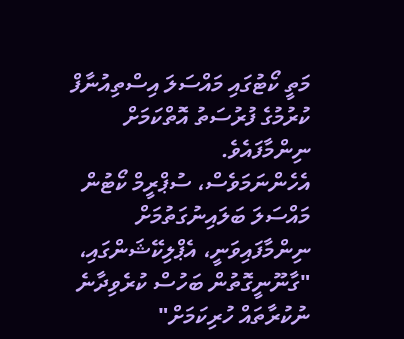މަތީ ކޯޓުގައި މައްސަލަ އިސްތިއުނާފް ކުރުމުގެ ފުރުސަތު އޮތްކަމަށް ނިންމާފައެވެ.
އެހެންނަމަވެސް، ސުޕްރީމް ކޯޓުން މައްސަލަ ބަލައިނުގަތުމަށް ނިންމާފައިވަނީ، އެޕްލިކޭޝަންގައި، "ގާނޫނީގޮތުން ބަހުސް ކުރެވިދާނެ ނުކުރާތައް ހުރިކަމަށް"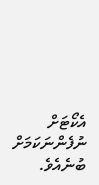އެކޯޓަށް ނުފެންނަކަމަށް ބުނެއެވެ.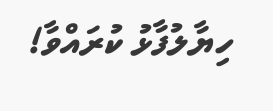ހިޔާލުފާޅު ކުރައްވާ!